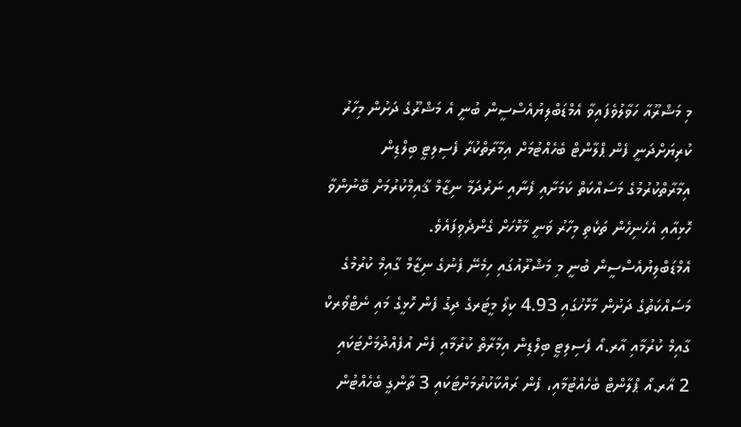މި މަޝްރޫއާ ހަވާލުވެފައިވާ އެމްޑަބްލިޔުއެސްސީން ބުނީ އެ މަޝްރޫގެ ދަށުން މިހާރު ކުރިޔަށްދަނީ ފެން ޕްލާންޓް ބެހެއްޓުމަށް އިމާރާތްކުރާ ފެސިލިޓީ ބިލްޑިން އިމާރާތްކުރުމުގެ މަސައްކަތް ކަމަށާއި ފެނާއި ނަރުދަމާ ނިޒާމް ޤާއިމްކުރުމަށް ބޭނުންވާ ހޮޅިއާއި އެހެނިހެން ތަކެތި މިހާރު ވަނީ މާޅޮހަށް ގެންދެވިފައެވެ.
އެމްޑަބްލިޔުއެސްސީން ބުނީ މި މަޝްރޫއުގައި ހިމެނޭ ފެނުގެ ނިޒާމް ގާއިމް ކުރުމުގެ މަސައްކަތުގެ ދަށުން މާޅޮހުގައި 4.93 ކިލޯ މީޓަރގެ ދިގު ފެން ހޮޅީގެ މައި ނެޓްވޯރކް ގާއިމް ކުރުމާއި އާރ.އޯ ފެސިލިޓީ ބިލްޑިން އިމާރާތް ކުރުމާއި ފެން އުފެއްދުމަށްޓަކައި 2 އާރ.އޯ ޕްލާންޓް ބެހެއްޓުމާއި، ފެން ރައްކާކުރުމަށްޓަކައި 3 ތާންގީ ބެހެއްޓުން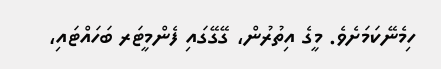ހިމެނޭކަމަށެވެ. މީގެ އިތުރުން، ގޭގޭގައި ފެންމީޓަރ ބަހައްޓައި،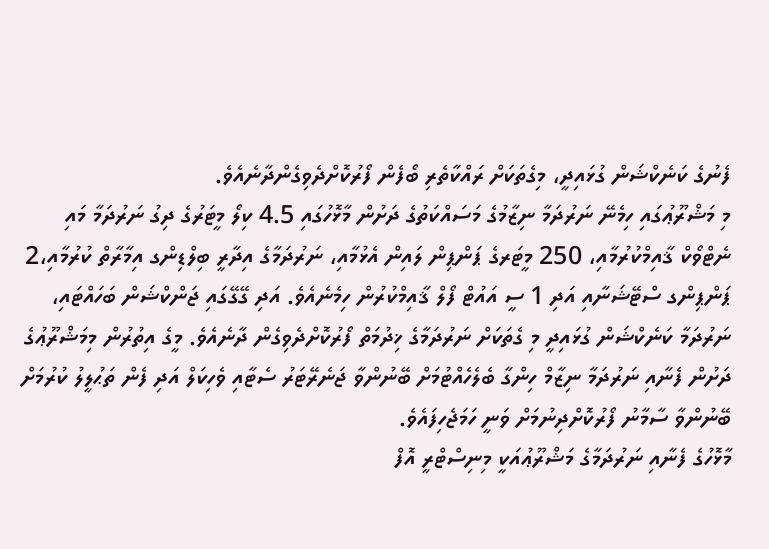ފެނުގެ ކަނެކްޝަން ގުޅައިދީ، މިގެތަކަށް ރައްކާތެރި ބޯފެން ފޯރުކޮށްދެވިގެންދާނެއެވެ.
މި މަޝްރޫޢުގައި ހިމެނޭ ނަރުދަމާ ނިޒާމުގެ މަސައްކަތުގެ ދަށުން މާޅޮހުގައި 4.5 ކިލޯ މީޓަރުގެ ދިގު ނަރުދަމާ މައި ނެޓްވޯކް ޤާއިމްކުރުމާއި، 250 މީޓަރގެ ޕަންޕިން ލައިން އެޅުމާއި، ނަރުދަމާގެ އިދާރީ ބިލްޑިންގ އިމާރާތް ކުރުމާއި،2 ޕަންޕިންގ ސްޓޭޝަނާއި އަދި 1 ސީ އައުޓް ފޯލް ޤާއިމްކުރުން ހިމެނެއެވެ. އަދި ގޭގޭގައި ޖަންކްޝަން ބަހައްޓައި، ނަރުދަމާ ކަނެކްޝަން ގުޅައިދީ މި ގެތަކަށް ނަރުދަމާގެ ޚިދުމަތް ފޯރުކޮށްދެވިގެން ދާނެއެވެ. މީގެ އިތުރުން މިމަޝްރޫޢުގެ ދަށުން ފެނާއި ނަރުދަމާ ނިޒާމް ހިންގާ ބެލެހެއްޓުމަށް ބޭނުންވާ ޖަނެރޭޓަރު ސެޓާއި ވެހިކަލް އަދި ފެން ތަޙުލީލު ކުރުމަށް ބޭނުންވާ ސާމާނު ފޯރުކޮށްދިނުމަށް ވަނީ ހަމަޖެހިފައެވެ.
މާޅޮހުގެ ފެނާއި ނަރުދަމާގެ މަޝްރޫޢުއަކީ މިނިސްޓްރީ އޮފް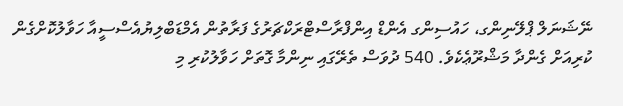ނޭޝަނަލް ޕްލޭނިންގ، ހައުސިންގ އެންޑް އިންފްރާސްޓްރަކްޗަރުގެ ފަރާތުން އެމްޑަބްލިޔުއެސްސީއާ ހަވާލުކޮށްގެން ކުރިއަށް ގެންދާ މަޝްރޫޢެކެވެ. 540 ދުވަސް ތެރޭގައި ނިންމާ ގޮތަށް ހަވާލުކުރި މި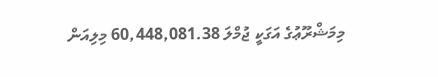މިމަޝްރޫޢުގެ އަގަކީ ޖުމްލަ 60,448,081.38 މިލިއަން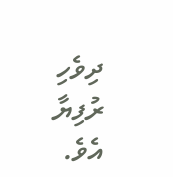ދިވެހި ރުފިޔާ އެވެ.